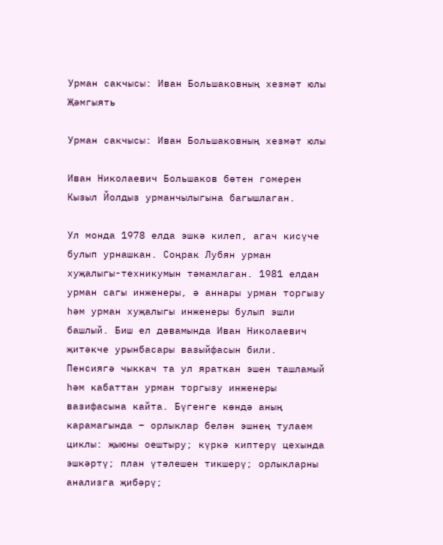Урман сакчысы: Иван Большаковның хезмәт юлы
Җәмгыять

Урман сакчысы: Иван Большаковның хезмәт юлы

Иван Николаевич Большаков бөтен гомерен Кызыл Йолдыз урманчылыгына багышлаган.

Ул монда 1978 елда эшкә килеп, агач кисүче булып урнашкан. Соңрак Лубян урман хуҗалыгы-техникумын тәмамлаган. 1981 елдан урман сагы инженеры, ә аннары урман торгызу һәм урман хуҗалыгы инженеры булып эшли башлый. Биш ел дәвамында Иван Николаевич җитәкче урынбасары вазыйфасын били.
Пенсиягә чыккач та ул яраткан эшен ташламый һәм кабаттан урман торгызу инженеры вазифасына кайта. Бүгенге көндә аның карамагында – орлыклар белән эшнең тулаем циклы: җыюны оештыру; күркә киптерү цехында эшкәртү; план үтәлешен тикшерү; орлыкларны анализга җибәрү;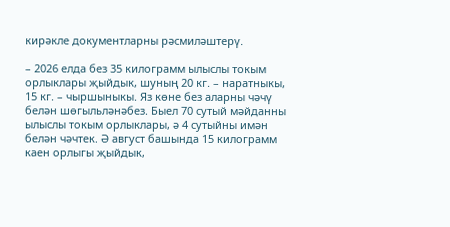кирәкле документларны рәсмиләштерү.

– 2026 елда без 35 килограмм ылыслы токым орлыклары җыйдык, шуның 20 кг. – наратныкы, 15 кг. – чыршыныкы. Яз көне без аларны чәчү белән шөгыльләнәбез. Быел 70 сутый мәйданны ылыслы токым орлыклары, ә 4 сутыйны имән белән чәчтек. Ә август башында 15 килограмм каен орлыгы җыйдык,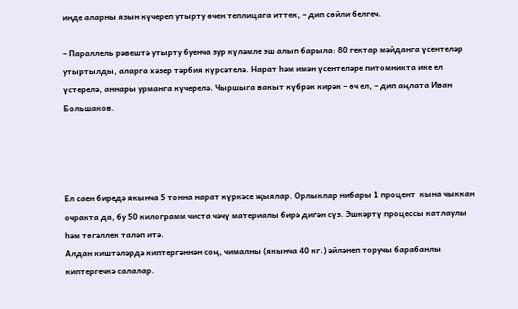инде аларны язын күчереп утырту өчен теплицага иттек, – дип сөйли белгеч.

– Параллель рәвештә утырту буенча зур күләмле эш алып барыла: 80 гектар мәйданга үсентеләр утыртылды, аларга хәзер тәрбия күрсәтелә. Нарат һәм имән үсентеләре питомникта ике ел үстерелә, аннары урманга күчерелә. Чыршыга вакыт күбрәк кирәк – өч ел, – дип аңлата Иван Большаков.




Ел саен биредә якынча 5 тонна нарат күркәсе җыялар. Орлыклар нибары 1 процент  кына чыккан очракта да, бу 50 килограмм чиста чәчү материалы бирә дигән сүз. Эшкәртү процессы катлаулы һәм төгәллек таләп итә.
Алдан киштәләрдә киптергәннән соң, чималны (якынча 40 кг.) әйләнеп торучы барабанлы киптергечкә салалар.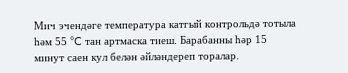Мич эчендәге температура катгый контрольдә тотыла һәм 55 °C тан артмаска тиеш. Барабанны һәр 15 минут саен кул белән әйләндереп торалар.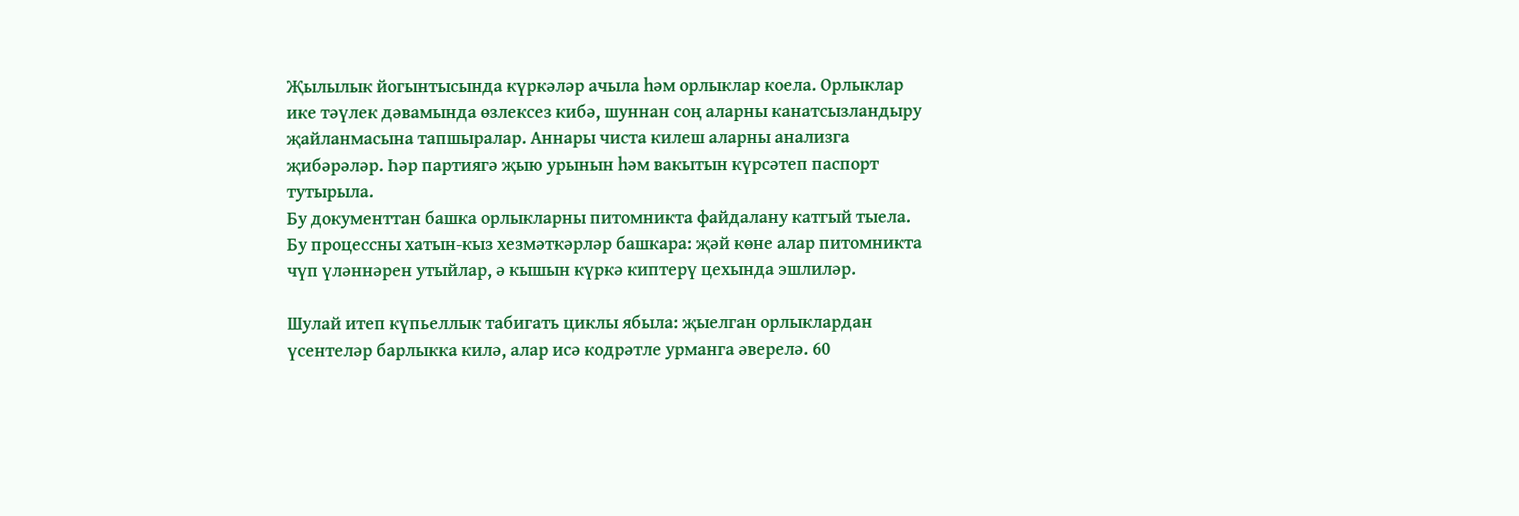Җылылык йогынтысында күркәләр ачыла һәм орлыклар коела. Орлыклар ике тәүлек дәвамында өзлексез кибә, шуннан соң аларны канатсызландыру җайланмасына тапшыралар. Аннары чиста килеш аларны анализга җибәрәләр. Һәр партиягә җыю урынын һәм вакытын күрсәтеп паспорт тутырыла.
Бу документтан башка орлыкларны питомникта файдалану катгый тыела. Бу процессны хатын-кыз хезмәткәрләр башкара: җәй көне алар питомникта чүп үләннәрен утыйлар, ә кышын күркә киптерү цехында эшлиләр.

Шулай итеп күпьеллык табигать циклы ябыла: җыелган орлыклардан үсентеләр барлыкка килә, алар исә кодрәтле урманга әверелә. 60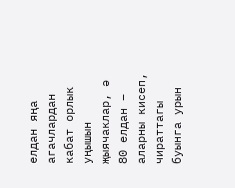елдан яңа агачлардан кабат орлык уңышын җыячаклар, ә 80 елдан – аларны кисеп, чираттагы буынга урын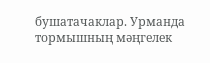бушатачаклар. Урманда тормышның мәңгелек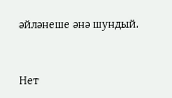әйләнеше әнә шундый.



Нет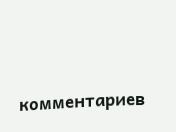комментариев